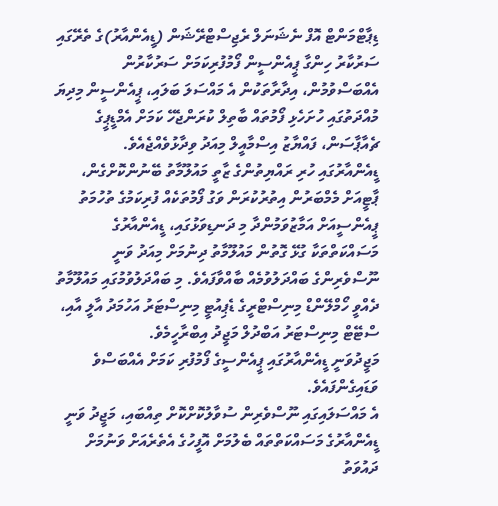ޑިޕާޓްމަންޓް އޮފް ނެޝަނަލް ރެޖިސްޓްރޭޝަން (ޑީއެންއާރު)ގެ ތެރޭގައި ސަރުކާރު ހިންގާ ޕީއެންސީން ފޯމުފުރިކަމަށް ސަރުކާރުން އެއްބަސްވުމުން، އިދާރާތަކުން އެ މައްސަލަ ބަލައި، ޕީއެންސީން މިދިޔަ މުއްދަތުގައި ހުށަހެޅި ފޯމުތައް ބާތިލް ކުރަންޖެހޭ ކަމަށް އެމްޑީޕީގެ ޗެއާޕާސަން، ފައްޔާޒު އިސްމާއީލް މިއަދު ވިދާޅުވެއްޖެއެވެ.
ޑީއެންއާރުގައި ހުރި ރައްޔިތުންގެ ޒާތީ މައުލޫމާތު ބޭނުންކޮށްގެން، ޕާޓީއަށް މެމްބަރުން އިތުރުކުރަން ވަގު ފޯމުތަކެއް ފުރިކަމުގެ ތުހުމަތު ޕީއެންސީއަށް އަމާޒުވަމުންދާ މި ދަނޑިވަޅުގައި، ޑީއެންއާރުގެ މަސައްކަތްތަކާ ގުޅޭ ގޮތުން މައުލޫމާތު ދިނުމަށް މިއަދު ވަނީ ނޫސްވެރިންގެ ބައްދަލުވުމެއް ބާއްވާފައެވެ. މި ބައްދަލުވުމުގައި މައުލޫމާތު ދެއްވީ ހޯމްލޭންޑް މިނިސްޓްރީގެ ޑެޕިއުޓީ މިނިސްޓަރު އަހުމަދު އާލީ އާއި، ސްޓޭޓް މިނިސްޓަރު އަބްދުލް މަޖީދު އިބްރާހީމެވެ.
މަޖީދުވަނީ ޑީއެންއާރުގައި ޕީއެންސީގެ ފޯމުފުރި ކަމަށް އެއްބަސްވެ ވަޑައިގެންފައެވެ.
އެ މައްސަލައިގައި ނޫސްވެރިން ސުވާލުކޮށްކޮށް ތިއްބައި، މަޖީދު ވަނީ ޑީއެންއާރުގެ މަސައްކަތްތައް ބެލުމަށް އޮފީހުގެ އެތެރެއަށް ވަނުމަށް ދައުވަތު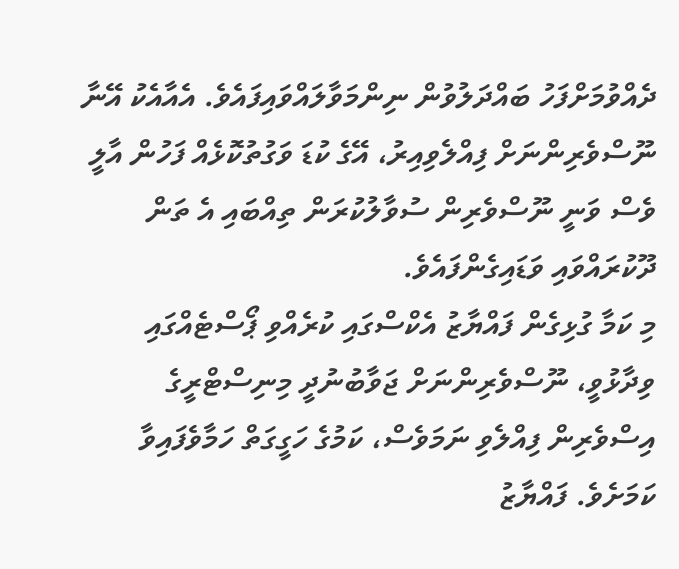ދެއްވުމަށްފަހު ބައްދަލުވުން ނިންމަވާލައްވައިފައެވެ. އެއާއެކު އޭނާ ނޫސްވެރިންނަށް ފިއްލެވިއިރު، އޭގެ ކުޑަ ވަގުތުކޮޅެއް ފަހުން އާލީ ވެސް ވަނީ ނޫސްވެރިން ސުވާލުކުރަން ތިއްބައި އެ ތަން ދޫކުރައްވައި ވަޑައިގެންފައެވެ.
މި ކަމާ ގުޅިގެން ފައްޔާޒު އެކްސްގައި ކުރެއްވި ޕޯސްޓެއްގައި ވިދާޅުވީ، ނޫސްވެރިންނަށް ޖަވާބުނުދީ މިނިސްޓްރީގެ އިސްވެރިން ފިއްލެވި ނަމަވެސް، ކަމުގެ ހަގީގަތް ހަމާވެފައިވާ ކަމަށެވެ. ފައްޔާޒު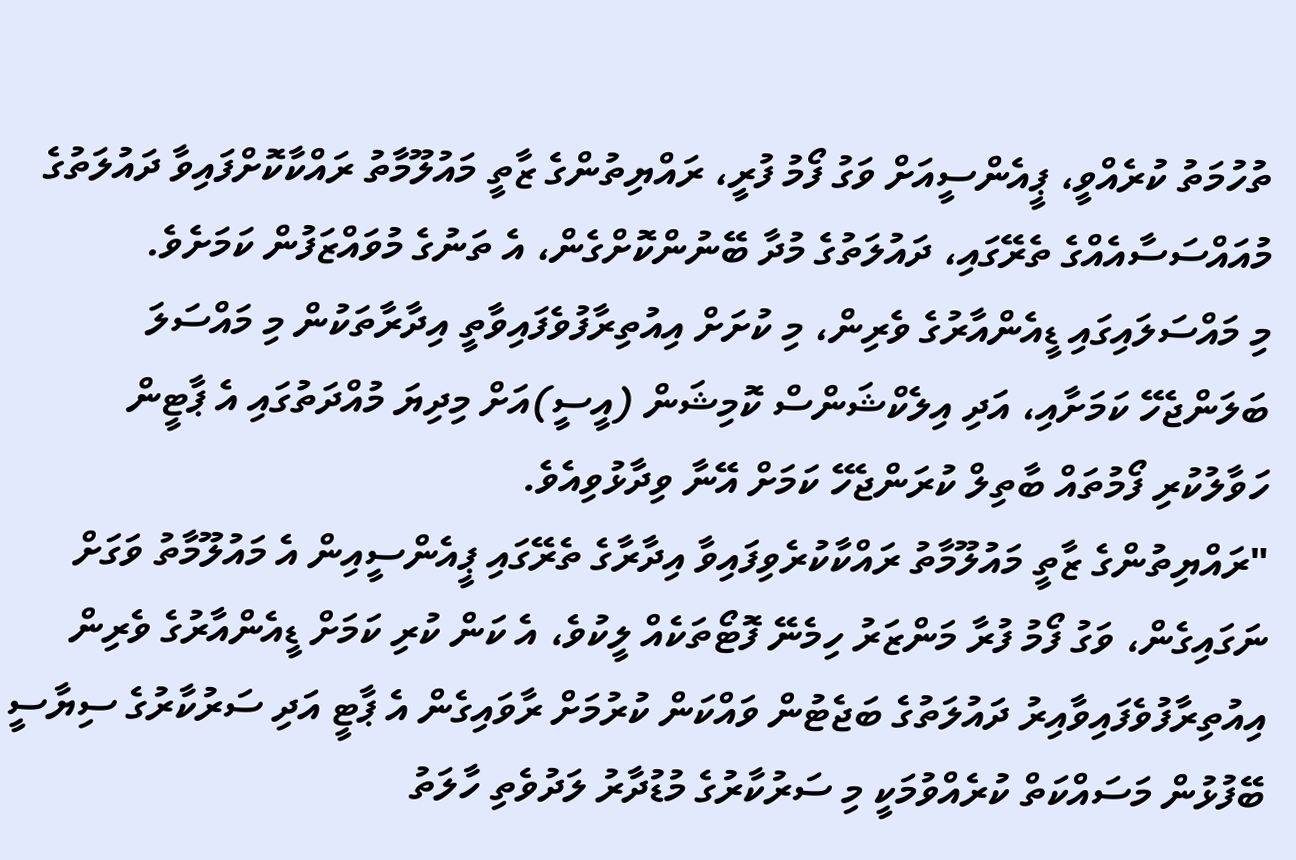ތުހުމަތު ކުރެއްވީ، ޕީއެންސީއަށް ވަގު ފޯމު ފުރީ، ރައްޔިތުންގެ ޒާތީ މައުލޫމާތު ރައްކާކޮށްފައިވާ ދައުލަތުގެ މުއައްސަސާއެއްގެ ތެރޭގައި، ދައުލަތުގެ މުދާ ބޭނުންކޮށްގެން، އެ ތަނުގެ މުވައްޒަފުން ކަމަށެވެ.
މި މައްސަލައިގައި ޑީއެންއާރުގެ ވެރިން، މި ކުށަށް އިއުތިރާފުވެފައިވާތީ އިދާރާތަކުން މި މައްސަލަ ބަލަންޖެހޭ ކަމަށާއި، އަދި އިލެކްޝަންސް ކޮމިޝަން (އީސީ)އަށް މިދިޔަ މުއްދަތުގައި އެ ޕާޓީން ހަވާލުކުރި ފޯމުތައް ބާތިލް ކުރަންޖެހޭ ކަމަށް އޭނާ ވިދާޅުވިއެވެ.
"ރައްޔިތުންގެ ޒާތީ މައުލޫމާތު ރައްކާކުރެވިފައިވާ އިދާރާގެ ތެރޭގައި ޕީއެންސީއިން އެ މައުލޫމާތު ވަގަށް ނަގައިގެން، ވަގު ފޯމު ފުރާ މަންޒަރު ހިމެނޭ ފޮޓޯތަކެއް ލީކުވެ، އެ ކަން ކުރި ކަމަށް ޑީއެންއާރުގެ ވެރިން އިއުތިރާފުވެފައިވާއިރު ދައުލަތުގެ ބަޖެޓުން ވައްކަން ކުރުމަށް ރާވައިގެން އެ ޕާޓީ އަދި ސަރުކާރުގެ ސިޔާސީ ބޭފުޅުން މަސައްކަތް ކުރެއްވުމަކީ މި ސަރުކާރުގެ މުޑުދާރު ލަދުވެތި ހާލަތު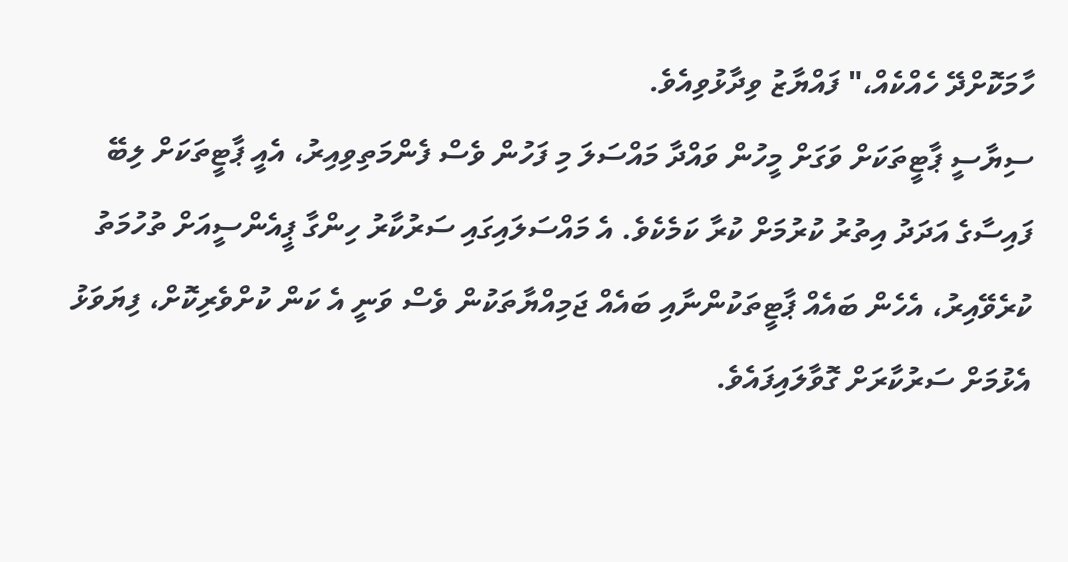ހާމަކޮށްދޭ ހެއްކެއް،" ފައްޔާޒު ވިދާޅުވިއެވެ.
ސިޔާސީ ޕާޓީތަކަށް ވަގަށް މީހުން ވައްދާ މައްސަލަ މި ފަހުން ވެސް ފެންމަތިވިއިރު، އެއީ ޕާޓީތަކަށް ލިބޭ ފައިސާގެ އަދަދު އިތުރު ކުރުމަށް ކުރާ ކަމެކެވެ. އެ މައްސަލައިގައި ސަރުކާރު ހިންގާ ޕީއެންސީއަށް ތުހުމަތު ކުރެވޭއިރު، އެހެން ބައެއް ޕާޓީތަކުންނާއި ބައެއް ޖަމިއްޔާތަކުން ވެސް ވަނީ އެ ކަން ކުށްވެރިކޮށް، ފިޔަވަޅު އެޅުމަށް ސަރުކާރަށް ގޮވާލައިފައެވެ.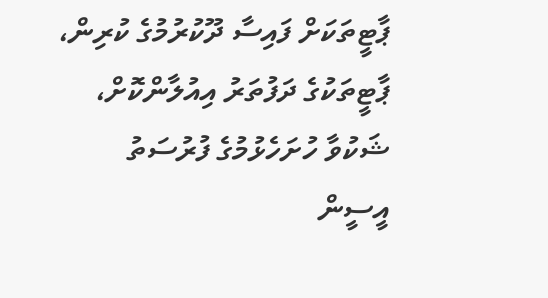ޕާޓީތަކަށް ފައިސާ ދޫކުރުމުގެ ކުރިން، ޕާޓީތަކުގެ ދަފުތަރު އިއުލާންކޮށް، ޝަކުވާ ހުށަހެޅުމުގެ ފުރުސަތު އީސީން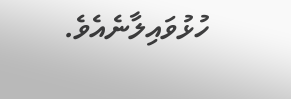ހުޅުވައިލާނެއެވެ.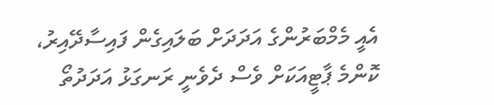އެއީ މެމްބަރުންގެ އަދަދަށް ބަލައިގެން ފައިސާދޭއިރު، ކޮންމެ ޕާޓީއަކަށް ވެސް ދެވެނީ ރަނގަޅު އަދަދުތޯ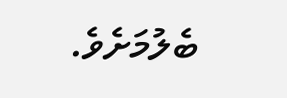ބެލުމަށެވެ.